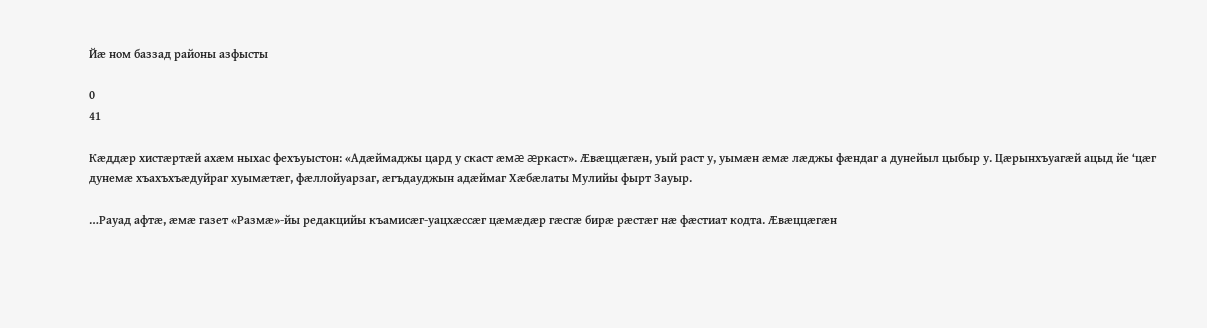Йæ ном баззад районы азфысты

0
41

Кæддæр хистæртæй ахæм ныхас фехъуыстон: «Адæймаджы цард у скаст æмæ æркаст». Æвæццæгæн, уый раст у, уымæн æмæ лæджы фæндаг а дунейыл цыбыр у. Цæрынхъуагæй ацыд йе ‘цæг дунемæ хъахъхъæдуйраг хуымæтæг, фæллойуарзаг, æгъдауджын адæймаг Хæбæлаты Мулийы фырт Зауыр.

…Рауад афтæ, æмæ газет «Размæ»-йы редакцийы къамисæг-уацхæссæг цæмæдæр гæсгæ бирæ рæстæг нæ фæстиат кодта. Æвæццæгæн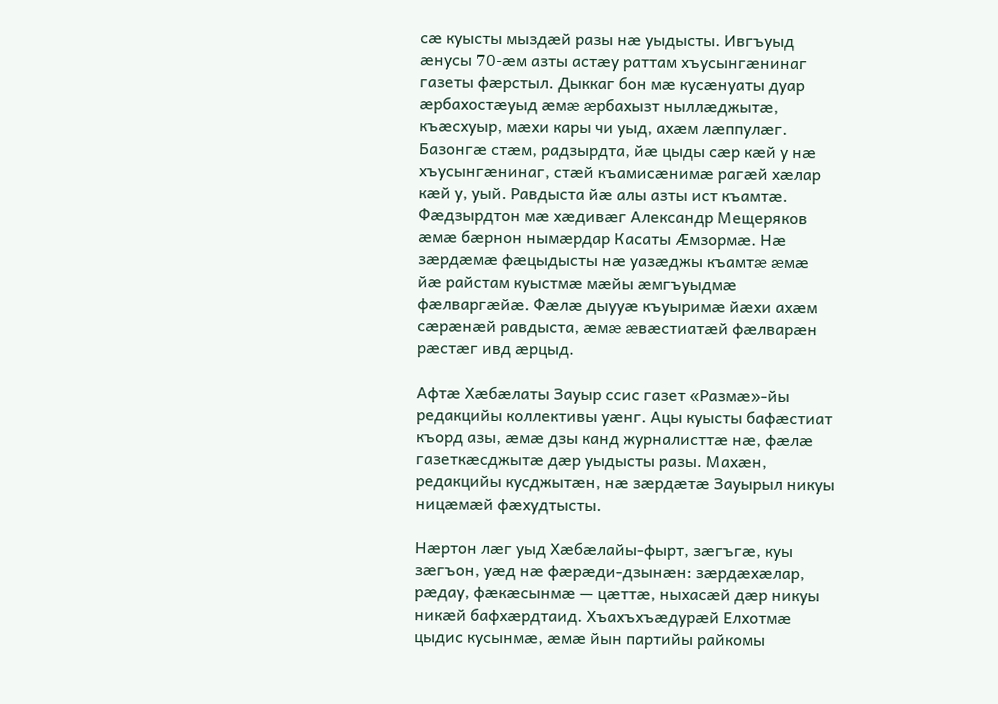сæ куысты мыздæй разы нæ уыдысты. Ивгъуыд æнусы 70-æм азты астæу раттам хъусынгæнинаг газеты фæрстыл. Дыккаг бон мæ кусæнуаты дуар æрбахостæуыд æмæ æрбахызт ныллæджытæ, къæсхуыр, мæхи кары чи уыд, ахæм лæппулæг. Базонгæ стæм, радзырдта, йæ цыды сæр кæй у нæ хъусынгæнинаг, стæй къамисæнимæ рагæй хæлар кæй у, уый. Равдыста йæ алы азты ист къамтæ. Фæдзырдтон мæ хæдивæг Александр Мещеряков æмæ бæрнон нымæрдар Касаты Æмзормæ. Нæ зæрдæмæ фæцыдысты нæ уазæджы къамтæ æмæ йæ райстам куыстмæ мæйы æмгъуыдмæ фæлваргæйæ. Фæлæ дыууæ къуыримæ йæхи ахæм сæрæнæй равдыста, æмæ æвæстиатæй фæлварæн рæстæг ивд æрцыд.

Афтæ Хæбæлаты Зауыр ссис газет «Размæ»-йы редакцийы коллективы уæнг. Ацы куысты бафæстиат къорд азы, æмæ дзы канд журналисттæ нæ, фæлæ газеткæсджытæ дæр уыдысты разы. Махæн, редакцийы кусджытæн, нæ зæрдæтæ Зауырыл никуы ницæмæй фæхудтысты.

Нæртон лæг уыд Хæбæлайы-фырт, зæгъгæ, куы зæгъон, уæд нæ фæрæди-дзынæн: зæрдæхæлар, рæдау, фæкæсынмæ — цæттæ, ныхасæй дæр никуы никæй бафхæрдтаид. Хъахъхъæдурæй Елхотмæ цыдис кусынмæ, æмæ йын партийы райкомы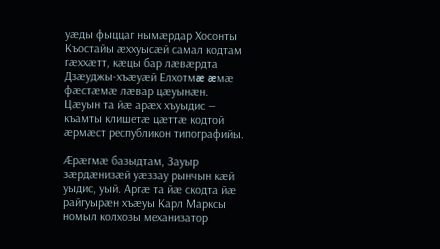уæды фыццаг нымæрдар Хосонты Къостайы æххуысæй самал кодтам гæххæтт, кæцы бар лæвæрдта Дзæуджы-хъæуæй Елхотмæ æмæ фæстæмæ лæвар цæуынæн. Цæуын та йæ арæх хъуыдис — къамты клишетæ цæттæ кодтой æрмæст республикон типографийы.

Æрæгмæ базыдтам, Зауыр зæрдæнизæй уæззау рынчын кæй уыдис, уый. Аргæ та йæ скодта йæ райгуырæн хъæуы Карл Марксы номыл колхозы механизатор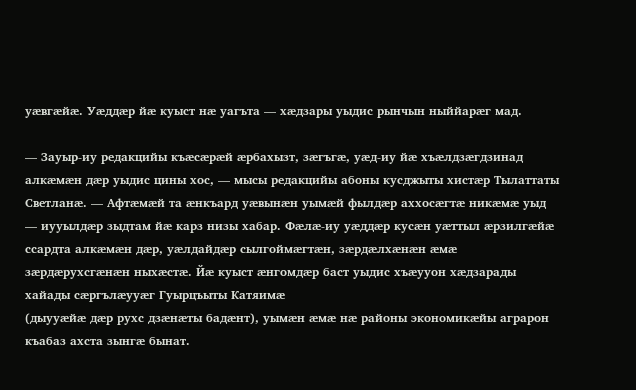уæвгæйæ. Уæддæр йæ куыст нæ уагъта — хæдзары уыдис рынчын ныййарæг мад.

— Зауыр-иу редакцийы къæсæрæй æрбахызт, зæгъгæ, уæд-иу йæ хъæлдзæгдзинад алкæмæн дæр уыдис цины хос, — мысы редакцийы абоны кусджыты хистæр Тылаттаты Светланæ. — Афтæмæй та æнкъард уæвынæн уымæй фылдæр аххосæгтæ никæмæ уыд — иууылдæр зыдтам йæ карз низы хабар. Фæлæ-иу уæддæр кусæн уæттыл æрзилгæйæ ссардта алкæмæн дæр, уæлдайдæр сылгоймæгтæн, зæрдæлхæнæн æмæ зæрдæрухсгæнæн ныхæстæ. Йæ куыст æнгомдæр баст уыдис хъæууон хæдзарады хайады сæргълæууæг Гуырцъыты Катяимæ
(дыууæйæ дæр рухс дзæнæты бадæнт), уымæн æмæ нæ районы экономикæйы аграрон къабаз ахста зынгæ бынат.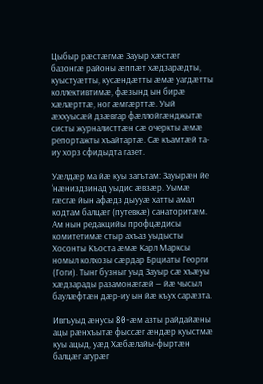Цыбыр рæстæгмæ Зауыр хæстæг базонгæ районы æппæт хæдзарæдты,
куыстуæтты, кусæндæтты æмæ уагдæтты коллективтимæ, фæзынд ын бирæ хæлæрттæ, ног æмгæрттæ. Уый æххуысæй дзæвгар фæллойгæнджытæ систы журналисттæн сæ очеркты æмæ репортажты хъайтартæ. Сæ къамтæй та-иу хорз сфидыдта газет.

Уæлдæр ма йæ куы загътам: Зауырæн йе ‘нæниздзинад уыдис æвзæр. Уымæ гæсгæ йын афæдз дыууæ хатты амал кодтам балцæг (путевкæ) санаторитæм. Ам нын редакцийы профцæдисы комитетимæ стыр ахъаз уыдысты Хосонты Къоста æмæ Карл Марксы номыл колхозы сæрдар Брциаты Георги (Гоги). Тынг бузныг уыд Зауыр сæ хъæуы хæдзарады разамонæгæй — йæ чысыл баулæфтæн дæр-иу ын йæ къух сарæзта.

Ивгъуыд æнусы 80-æм азты райдайæны ацы рæнхъытæ фыссæг æндæр куыстмæ куы ацыд, уæд Хæбæлайы-фыртæн балцæг агурæг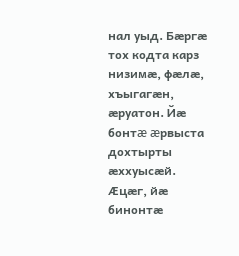нал уыд. Бæргæ тох кодта карз низимæ, фæлæ, хъыгагæн, æруатон. Йæ бонтæ æрвыста дохтырты
æххуысæй. Æцæг, йæ бинонтæ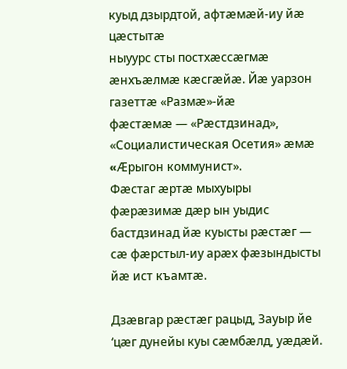куыд дзырдтой, афтæмæй-иу йæ цæстытæ
ныуурс сты постхæссæгмæ æнхъæлмæ кæсгæйæ. Йæ уарзон газеттæ «Размæ»-йæ
фæстæмæ — «Рæстдзинад», «Социалистическая Осетия» æмæ «Æрыгон коммунист».
Фæстаг æртæ мыхуыры фæрæзимæ дæр ын уыдис бастдзинад йæ куысты рæстæг — сæ фæрстыл-иу арæх фæзындысты йæ ист къамтæ.

Дзæвгар рæстæг рацыд, Зауыр йе ‘цæг дунейы куы сæмбæлд, уæдæй.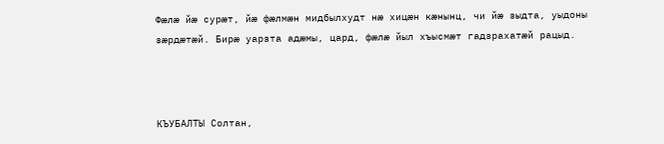Фæлæ йæ сурæт, йæ фæлмæн мидбылхудт нæ хицæн кæнынц, чи йæ зыдта, уыдоны зæрдæтæй. Бирæ уарзта адæмы, цард, фæлæ йыл хъысмæт гадзрахатæй рацыд.



КЪУБАЛТЫ Солтан,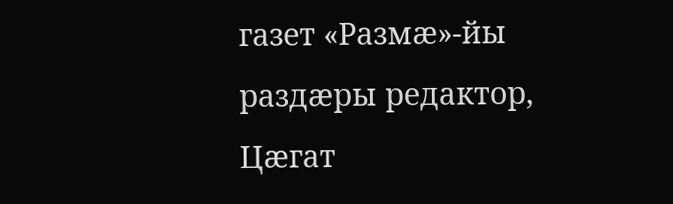газет «Размæ»-йы
раздæры редактор,
Цæгат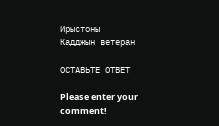Ирыстоны
Кадджын ветеран

ОСТАВЬТЕ ОТВЕТ

Please enter your comment!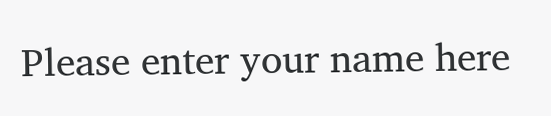Please enter your name here